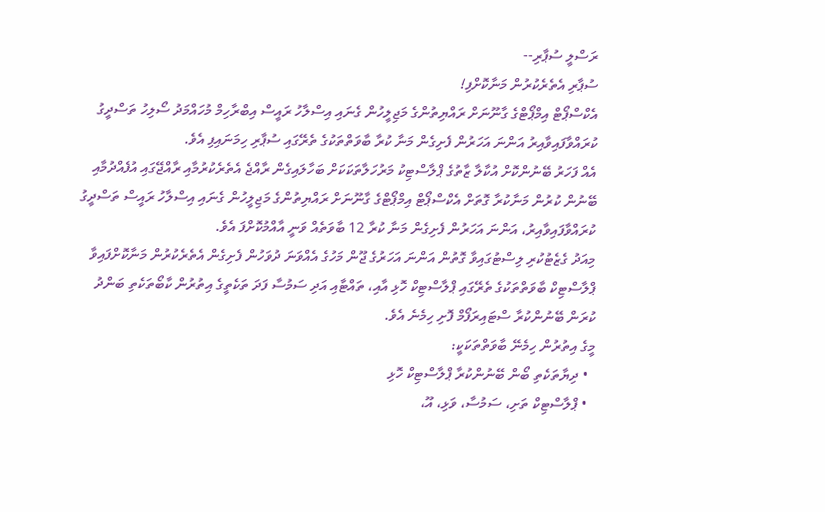ރަސްލީ ސުޕާރި--
ސުޕާރި އެތެރެކުރުން މަނާކޮށްފި!
އެކްސްޕޯޓް އިމްޕޯޓްގެ ގާނޫނަށް ރައްޔިތުންގެ މަޖިލީހުން ގެނައި އިސްލާހު ރައީސް އިބްރާހިމް މުހައްމަދު ސޯލިހު ތަސްދީގު ކުރައްވާފައިވާއިރު އަންނަ އަހަރުން ފެށިގެން މަނާ ކުރާ ބާވަތްތަކުގެ ތެރޭގައި ސުޕާރި ހިމަނައިފި އެވެ.
އެއް ފަހަރު ބޭނުންކޮށް އުކާލާ ޒާތުގެ ޕްލާސްޓިކު މަރުހަލާތަކަކަށް ބަހާލައިގެން ރާއްޖެ އެތެރެކުރުމާއި ރާއްޖޭގައި އުފެއްދުމާއި ބޭނުން ކުރުން މަނާކުރާ ގޮތަށް އެކްސްޕޯޓް އިމްޕޯޓްގެ ގާނޫނަށް ރައްޔިތުންގެ މަޖިލީހުން ގެނައި އިސްލާހު ރައީސް ތަސްދީގު ކުރައްވާފައިވާއިރު، އަންނަ އަހަރުން ފެށިގެން މަނާ ކުރާ 12 ބާވަތެއް ވަނީ އާއްމުކޮށްފަ އެވެ.
މިއަދު ގެޒެޓުކުރި ލިސްޓުގައިވާ ގޮތުން އަންނަ އަހަރުގެ ޖޫން މަހުގެ އެއްވަނަ ދުވަހުން ފެށިގެން އެތެރެކުރުން މަނާކޮށްފައިވާ ޕްލާސްޓިކް ބާވަތްތަކުގެ ތެރޭގައި ޕްލާސްޓިކް ހޮޅި އާއި، ތައްޓާއި އަދި ސަމުސާ ފަދަ ތަކެތީގެ އިތުރުން ކާބޯތަކެތި ބަންދު ކުރަން ބޭނުންކުރާ ސްޓައިރަފޯމް ފޮށި ހިމެނެ އެވެ.
މީގެ އިތުރުން ހިމެނޭ ބާވަތްތަކަކީ:
  • ދިޔާތަކެތި ބޯން ބޭނުންކުރާ ޕްލާސްޓިކް ހޮޅި
  • ޕްލާސްޓިކް ތަށި، ސަމުސާ، ވަޅި، އޫ،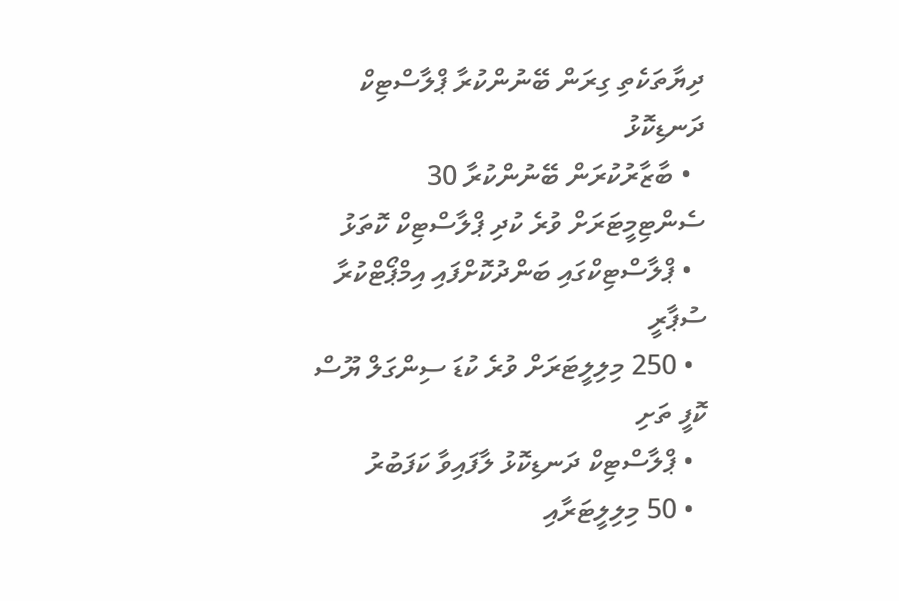ދިޔާތަކެތި ގިރަން ބޭނުންކުރާ ޕްލާސްޓިކް ދަނޑިކޮޅު
  • ބާޒާރުކުރަން ބޭނުންކުރާ 30 ސެންޓިމީޓަރަށް ވުރެ ކުދި ޕްލާސްޓިކް ކޮތަޅު
  • ޕްލާސްޓިކްގައި ބަންދުކޮށްފައި އިމްޕޯޓްކުރާ ސުޕާރީ
  • 250 މިލިލީޓަރަށް ވުރެ ކުޑަ ސިންގަލް ޔޫސް ކޮފީ ތަށި
  • ޕްލާސްޓިކް ދަނޑިކޮޅު ލާފައިވާ ކަފަބުރު
  • 50 މިލިލީޓަރާއި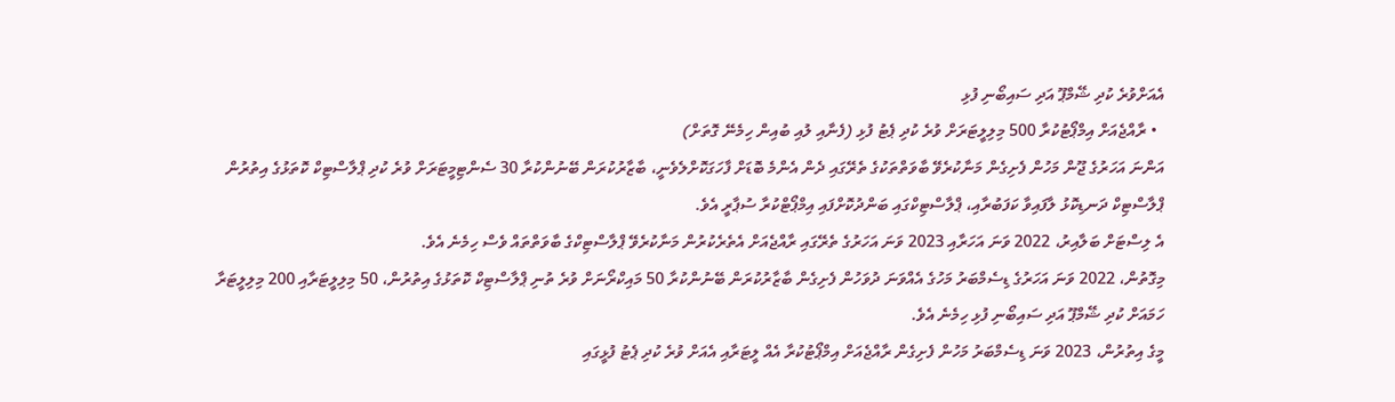އެއަށްވުރެ ކުދި ޝޭމްޕޫ އަދި ސައިބޯނި ފުޅި
  • ރާއްޖެއަށް އިމްޕޯޓުކުރާ 500 މިލިލީޓަރަށް ވުރެ ކުދި ޕެޓު ފުޅި (ފެނާއި ލުއި ބުއިން ހިމެނޭ ގޮތަށް)
އަންނަ އަހަރުގެ ޖޫން މަހުން ފެށިގެން މަނާކުރެވޭ ބާވަތްތަކުގެ ތެރޭގައި ދެން އެންމެ ބޮޑަށް ފާހަގަކޮށްލެވެނީ، ބާޒާރުކުރަން ބޭނުންކުރާ 30 ސެންޓިމީޓަރަށް ވުރެ ކުދި ޕްލާސްޓިކް ކޮތަޅުގެ އިތުރުން ޕްލާސްޓިކް ދަނޑިކޮޅު ލާފައިވާ ކަފަބުރާއި، ޕްލާސްޓިކްގައި ބަންދުކޮށްފައި އިމްޕޯޓްކުރާ ސުޕާރީ އެވެ.
އެ ލިސްޓަށް ބަލާއިރު، 2022 ވަނަ އަހަރާއި 2023 ވަނަ އަހަރުގެ ތެރޭގައި ރާއްޖެއަށް އެތެރެކުރުން މަނާކުރެވޭ ޕްލާސްޓިކްގެ ބާވަތްތައް ވެސް ހިމެނެ އެވެ.
މިގޮތުން، 2022 ވަނަ އަހަރުގެ ޑިސެމްބަރު މަހުގެ އެއްވަނަ ދުވަހުން ފެށިގެން ބާޒާރުކުރަން ބޭނުންކުރާ 50 މައިކްރޯނަށް ވުރެ ތުނި ޕްލާސްޓިކް ކޮތަޅުގެ އިތުރުން، 50 މިލިލީޓަރާއި 200 މިލިލީޓަރާ ހަމައަށް ކުދި ޝޭމްޕޫ އަދި ސައިބޯނި ފުޅި ހިމެނެ އެވެ.
މީގެ އިތުރުން، 2023 ވަނަ ޑިސެމްބަރު މަހުން ފެށިގެން ރާއްޖެއަށް އިމްޕޯޓުކުރާ އެއް ލީޓަރާއި އެއަށް ވުރެ ކުދި ޕެޓު ފުޅީގައި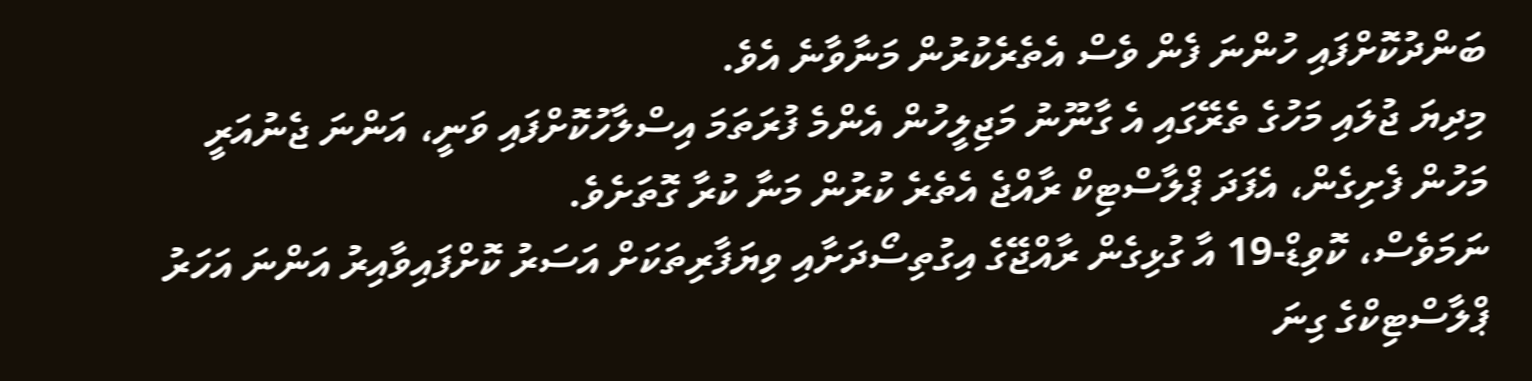ބަންދުކޮށްފައި ހުންނަ ފެން ވެސް އެތެރެކުރުން މަނާވާނެ އެވެ.
މިދިޔަ ޖުލައި މަހުގެ ތެރޭގައި އެ ގާނޫނު މަޖިލީހުން އެންމެ ފުރަތަމަ އިސްލާހުކޮށްފައި ވަނީ، އަންނަ ޖެނުއަރީ މަހުން ފެށިގެން، އެފަދަ ޕްލާސްޓިކް ރާއްޖެ އެތެރެ ކުރުން މަނާ ކުރާ ގޮތަށެވެ.
ނަމަވެސް، ކޮވިޑް-19 އާ ގުޅިގެން ރާއްޖޭގެ އިގުތިސޯދަށާއި ވިޔަފާރިތަކަށް އަސަރު ކޮށްފައިވާއިރު އަންނަ އަހަރު ޕްލާސްޓިކްގެ ގިނަ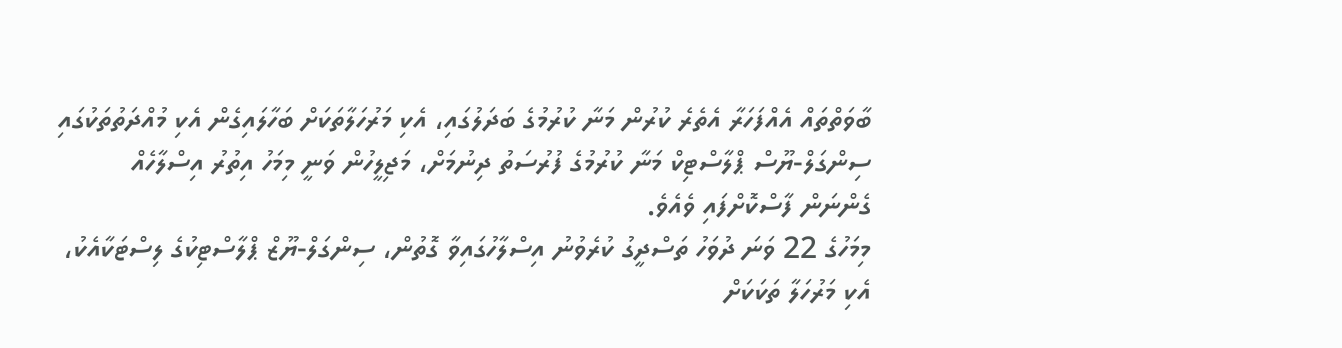ބާވަތްތައް އެއްފަހަރާ އެތެރެ ކުރުން މަނާ ކުރުމުގެ ބަދަލުގައި، އެކި މަރުހަލާތަކަށް ބަހާލައިގެން އެކި މުއްދަތުތަކުގައި ސިންގަލް-ޔޫސް ޕްލާސްޓިކް މަނާ ކުރުމުގެ ފުރުސަތު ދިނުމަށް، މަޖިލީހުން ވަނީ މިމަހު އިތުރު އިސްލާހެއް ގެންނަން ފާސްކޮށްފައި ވެއެވެ.
މިމަހުގެ 22 ވަނަ ދުވަހު ތަސްދީގު ކުރެވުނު އިސްލާހުގައިވާ ގޮތުން، ސިންގަލް-ޔޫޒް ޕްލާސްޓިކުގެ ލިސްޓަކާއެކު، އެކި މަރުހަލާ ތަކަކަށް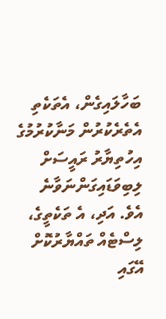ބަހާލައިގެން، އެތަކެތި އެތެރެކުރުން މަނާކުރުމުގެ އިހުތިޔާރު ރައީސަށް ލިބިވަޑައިގަންނަވާނެ އެވެ. އަދި، އެ ތަކެތީގެ، ލިސްޓެއް ތައްޔާރުކޮށް އޭގައި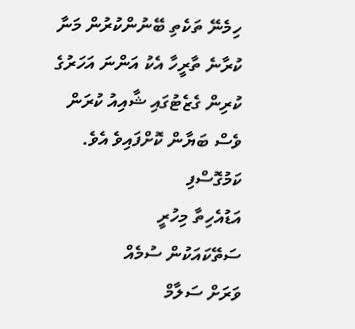ހިމެނޭ ތަކެތި ބޭނުންކުރުން މަނާ ކުރާނެ ތާރީހާ އެކު އަންނަ އަހަރުގެ ކުރިން ގެޒެޓުގައި ޝާއިއު ކުރަން ވެސް ބަޔާން ކޮށްފައިވެ އެވެ.
ކަމުގޮސްފި
އަޑުއެހިތާ މިހުރީ
ސަތޭކައަކުން ސުމެއް
ވަރަށް ސަލާމް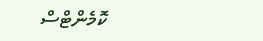ކޮމެންޓްސް